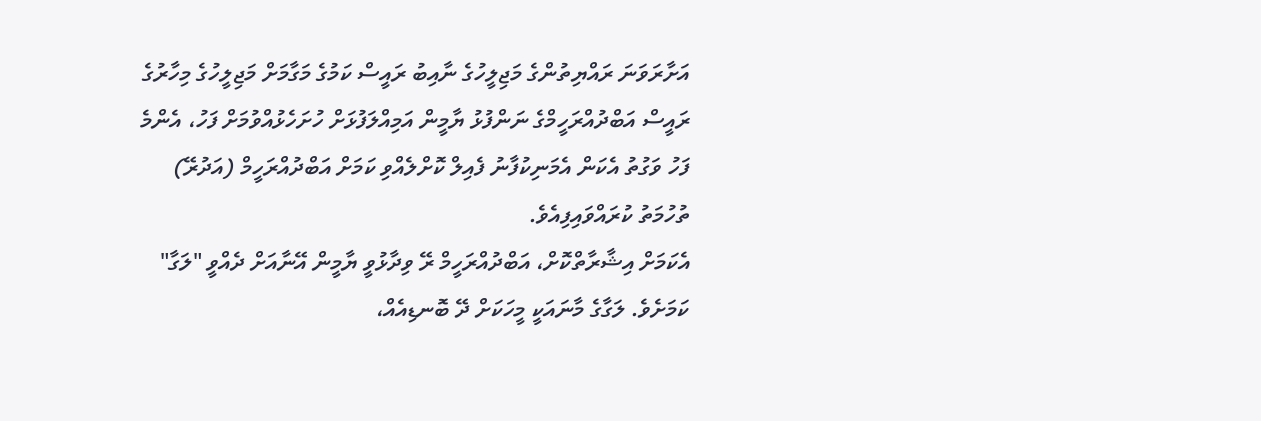އަށާރަވަނަ ރައްޔިތުންގެ މަޖިލީހުގެ ނާއިބު ރައީސް ކަމުގެ މަގާމަށް މަޖިލީހުގެ މިހާރުގެ ރައީސް އަބްދުއްރަހީމްގެ ނަންފުޅު ޔާމީން އަމިއްލަފުޅަށް ހުށަހެޅުއްވުމަށް ފަހު، އެންމެ ފަހު ވަގުތު އެކަން އެމަނިކުފާނު ފެއިލް ކޮށްލެއްވި ކަމަށް އަބްދުއްރަހީމް (އަދުރޭ) ތުހުމަތު ކުރައްވައިފިއެވެ.
އެކަމަށް އިޝާރާތްކޮށް، އަބްދުއްރަހީމް ރޭ ވިދާޅުވީ ޔާމީން އޭނާއަށް ދެއްވީ "ލަގާ" ކަމަށެވެ. ލަގާގެ މާނައަކީ މީހަކަށް ދޭ ބޮނޑިއެއް،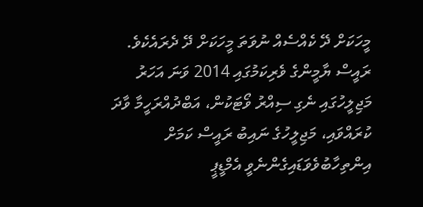މީހަކަށް ދޭ ކެއްސެއް ނުވަތަ މީހަކަށް ދޭ ދެރައެކެވެ.
ރައީސް ޔާމީންގެ ވެރިކަމުގައި 2014 ވަނަ އަހަރު މަޖިލީހުގައި ނެގި ސިއްރު ވޯޓަކުން، އަބްދުއްރަހީމާ ވާދަ ކުރައްވައި، މަޖިލީހުގެ ނައިބު ރައީސް ކަމަށް އިންތިހާބުވެވަޑައިގެންނެވީ އެމްޑީޕީ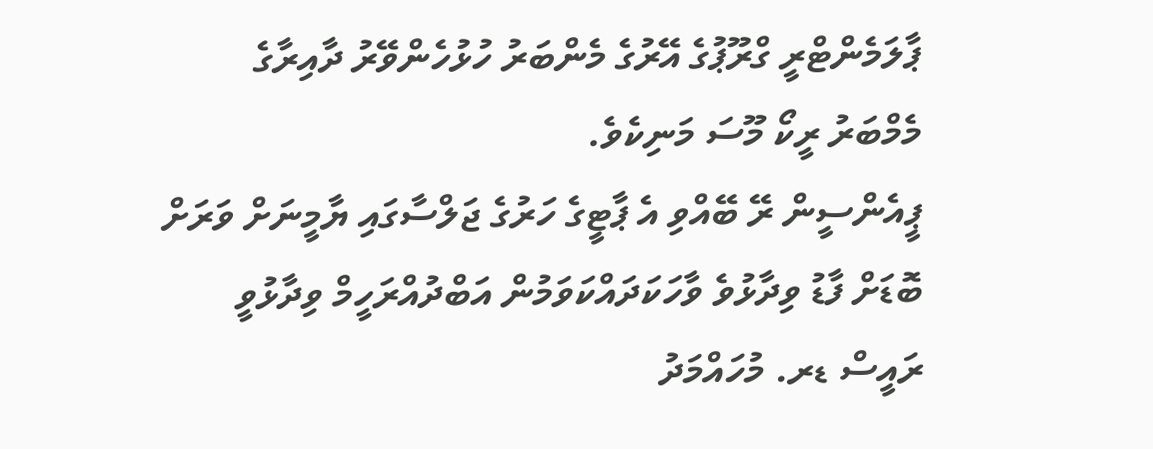ޕާލަމެންޓްރީ ގްރޫޕުގެ އޭރުގެ މެންބަރު ހުޅުހެންވޭރު ދާއިރާގެ މެމްބަރު ރީކޯ މޫސަ މަނިކެވެ.
ޕީއެންސީން ރޭ ބޭއްވި އެ ޕާޓީގެ ހަރުގެ ޖަލްސާގައި ޔާމީނަށް ވަރަށް ބޮޑަށް ފާޑު ވިދާޅުވެ ވާހަކަދައްކަވަމުން އަބްދުއްރަހީމް ވިދާޅުވީ ރައީސް ޑރ. މުހައްމަދު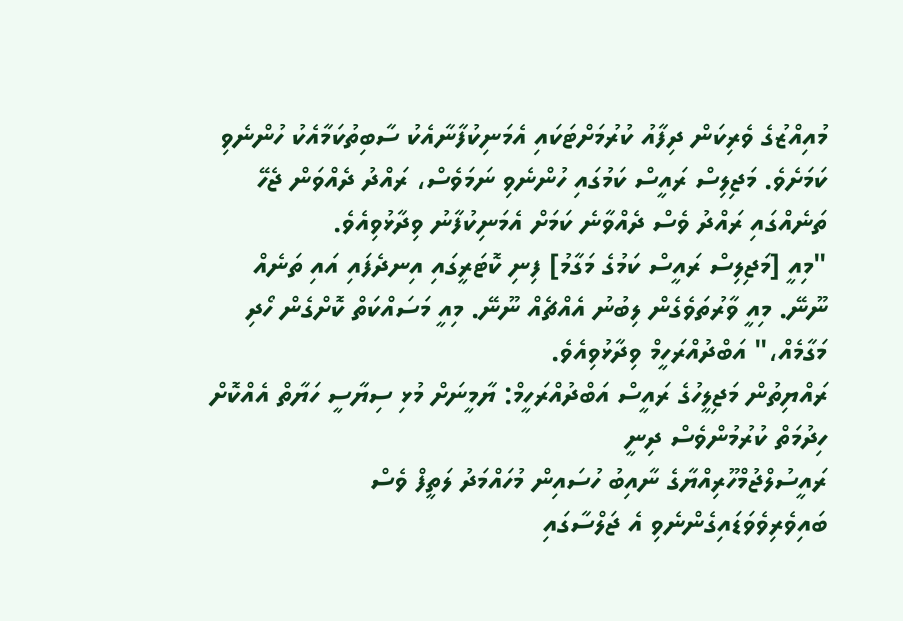މުއިއްޒުގެ ވެރިކަން ދިފާއު ކުރުމަށްޓަކައި އެމަނިކުފާނާއެކު ސާބިތުކަމާއެކު ހުންނެވި ކަމަށެވެ. މަޖިލިސް ރައީސް ކަމުގައި ހުންނެވި ނަމަވެސް، ރައްދު ދެއްވަން ޖެހޭ ތަނެއްގައި ރައްދު ވެސް ދެއްވާނެ ކަމަށް އެމަނިކުފާނު ވިދާޅުވިއެވެ.
"މިއީ [މަޖިލިސް ރައީސް ކަމުގެ މަގާމު] ފިނި ކޮޓަރީގައި އިނދެފައި އައި ތަނެއް ނޫނޭ. މިއީ ވާރުތަވެގެން ލިބުނު އެއްޗެއް ނޫނޭ. މިއީ މަސައްކަތް ކޮށްގެން ހޯދި މަގާމެއް،" އަބްދުއްރަހީމް ވިދާޅުވިއެވެ.
ރައްޔިތުން މަޖިލީހުގެ ރައީސް އަބްދުއްރަހީމް: ޔާމީނަށް މުޅި ސިޔާސީ ހަޔާތް އެއްކޮށް ހިދުމަތް ކުރުމުންވެސް ދިނީ
ރައީސުލްޖުމްހޫރިއްޔާގެ ނާއިބު ހުސައިން މުހައްމަދު ލަތީފް ވެސް ބައިވެރިވެވަޑައިގެންނެވި އެ ޖަލްސާގައި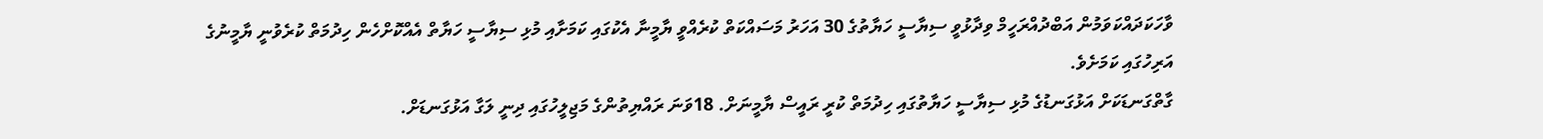ވާހަކަދައްކަވަމުން އަބްދުއްރަހީމް ވިދާޅުވީ ސިޔާސީ ހަޔާތުގެ 30 އަހަރު މަސައްކަތް ކުރެއްވީ ޔާމީނާ އެކުގައި ކަމަށާއި މުޅި ސިޔާސީ ހަޔާތް އެއްކޮށްހެން ހިދުމަތް ކުރެވުނީ ޔާމީނުގެ އަރިހުގައި ކަމަށެވެ.
ގާތްގަނޑަކަށް އަޅުގަނޑުގެ މުޅި ސިޔާސީ ހަޔާތުގައި ހިދުމަތް ކުރީ ރައީސް ޔާމީނަށް. 18ވަނަ ރައްޔިތުންގެ މަޖިލީހުގައި ދިނީ ލަގާ އަޅުގަނޑަށް.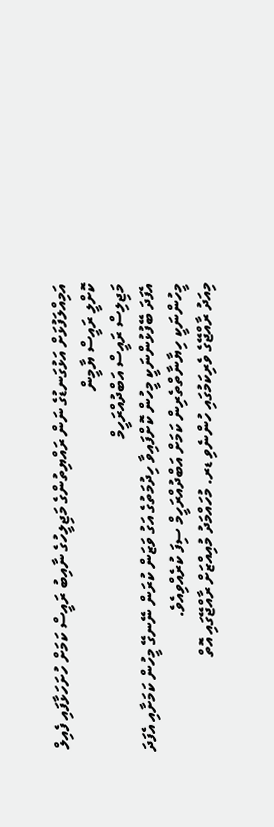އަމިއްލަފުޅަށް އަޅުގަނޑުގެ ނަން ރައްޔިތުންގެ މަޖިލީހުގެ ނާއިބު ރައީސް ކަމަށް ހުށަހަޅާފައި ފެއިލް ކޮށްލީ ރައީސް ޔާމީން
މަޖިލިސް ރައީސް އަބްދުއްރަހީމް
އެފަދަ ބޭފުޅުންނަކީ މީހުން ކޮށްފައިވާ ހިދުމަތުގެ އަގު ވަޒަން ކުރަން ނޭނގޭ މީހުން ކަމަށާއި އެފަދަ މީހުންނަކީ ހިޔާނާތްތެރިން ކަމަށް އަބްދުއްރަހީމް ސިފަ ކުރެއްވިއެވެ.
މިއަދު ރާއްޖޭގެ ވެރިކަމުގައި ހުންނެވި ޑރ. މުހައްމަދު މުއިއްޒަށް ރާއްޖޭގައި އޮތް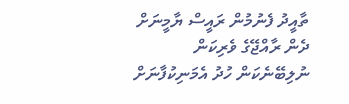ތާއީދު ފެނުމުން ރައީސް ޔާމީނަށް ދެން ރާއްޖޭގެ ވެރިކަން ނުލިބޭނެކަން ހުދު އެމަނިކުފާނަށް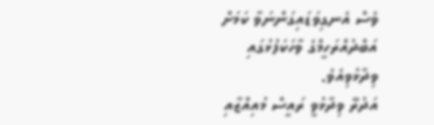ވެސް އެނގިވަޑައިގަންނަވާ ކަމަށް އަބްދުއްރަހީމްގެ ވާހަކަފުޅުގައި ވިދާޅުވިއެވެ.
އަދުރޭ ވިދާޅުވީ ރައީސް މުއިއްޒާއި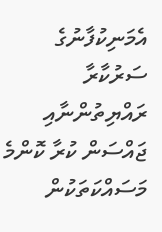އެމަނިކުފާނުގެ ސަރުކާރާ ރައްޔިތުންނާއި ޖައްސަން ކުރާ ކޮންމެ މަސައްކަތަކުން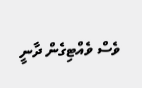ވެސް ވެއްޓިގެން ދާނީ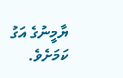ޔާމީނުގެ އަގު ކަމަށެވެ.